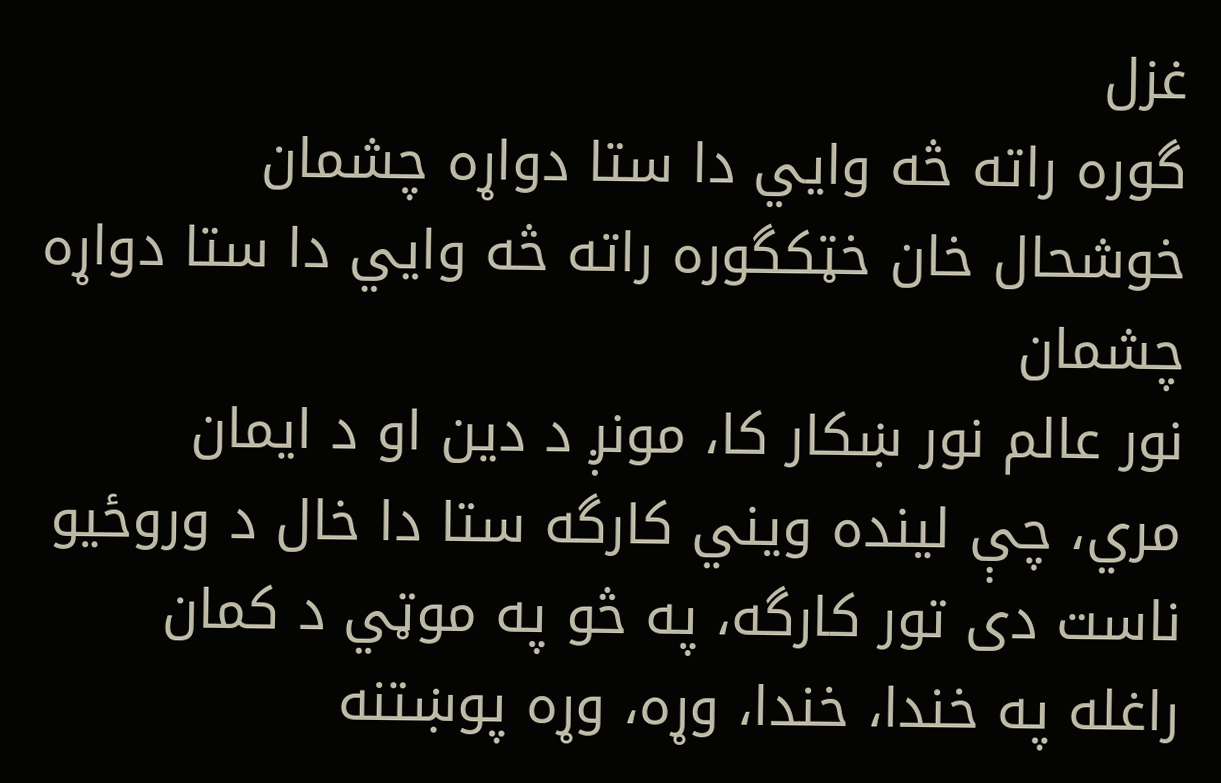غزل
گوره راته څه وايي دا ستا دواړه چشمان
خوشحال خان خټکگوره راته څه وايي دا ستا دواړه چشمان
نور عالم نور ښکار کا، مونږ د دين او د ايمان
مري، چې لينده ويني کارگه ستا دا خال د وروځيو
ناست دی تور کارگه، په څو په موټي د کمان
راغله په خندا، خندا، وړه، وړه پوښتنه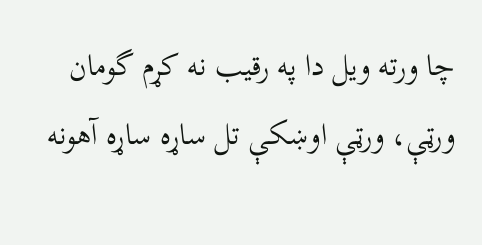چا ورته ويل دا په رقيب نه کړم گومان
ورټې، ورټې اوښکې تل ساړه ساړه آهونه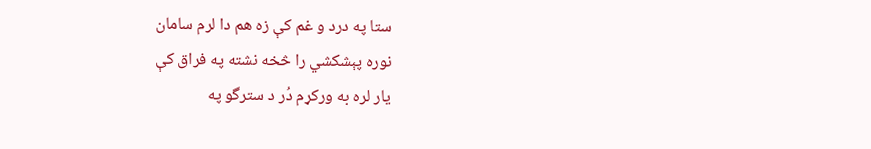ستا په درد و غم کې زه هم دا لرم سامان
نوره پېشکشي را څخه نشته په فراق کې
يار لره به ورکړم دُر د سترگو په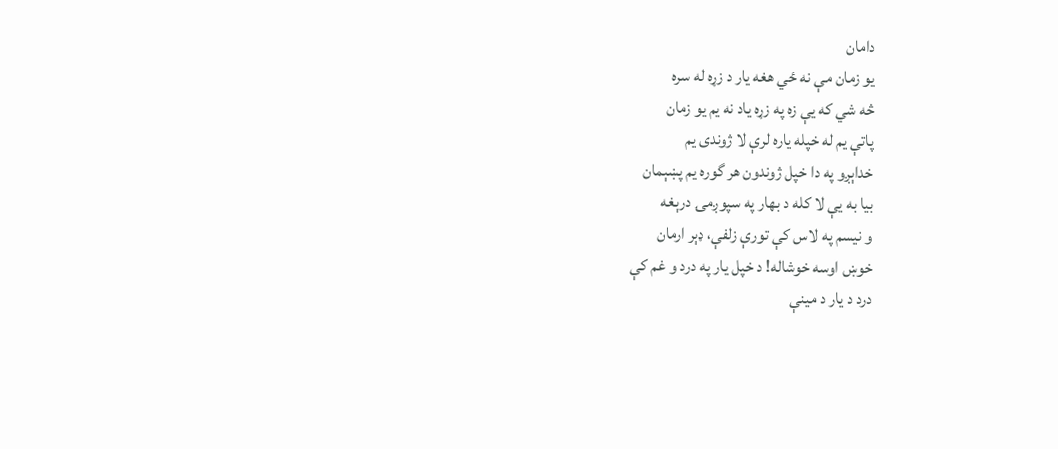دامان
يو زمان مې نه ځي هغه يار د زړه له سره
څه شي که يې زه په زړه ياد نه يم يو زمان
پاتې يم له خپله ياره لرې لا ژوندی يم
خداېږو په دا خپل ژوندون هر گوره يم پښېمان
بيا به يې لا کله د بهار په سپوږمۍ درېغه
و نيسم په لاس کې تورې زلفې، ډېر ارمان
خوښ اوسه خوشاله! د خپل يار په درد و غم کې
درد د يار د مينې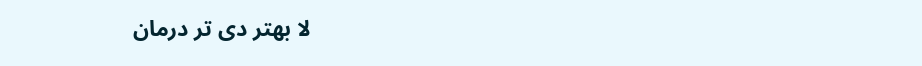لا بهتر دی تر درمان